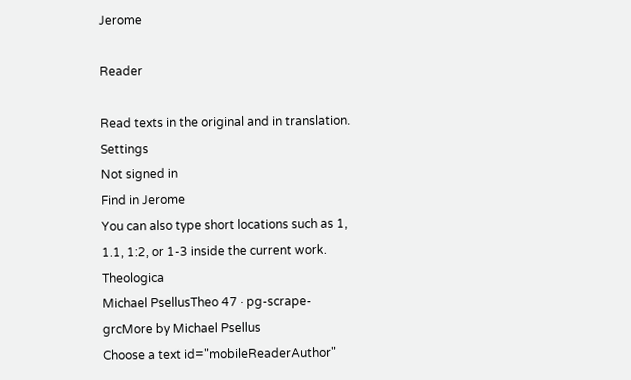Jerome

Reader

Read texts in the original and in translation.
Settings
Not signed in
Find in Jerome
You can also type short locations such as 1, 1.1, 1:2, or 1-3 inside the current work.
Theologica
Michael PsellusTheo 47 · pg-scrape-grcMore by Michael Psellus
Choose a text id="mobileReaderAuthor"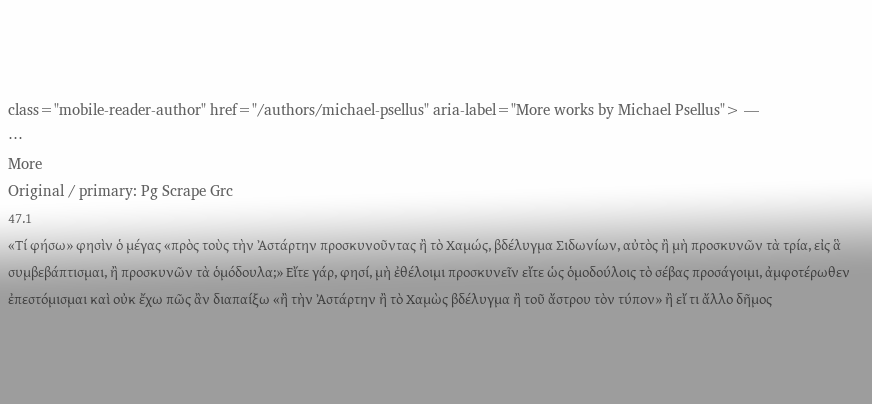class="mobile-reader-author" href="/authors/michael-psellus" aria-label="More works by Michael Psellus"> —
⋯
More
Original / primary: Pg Scrape Grc
47.1
«Τί φήσω» φησὶν ὁ μέγας «πρὸς τοὺς τὴν Ἀστάρτην προσκυνοῦντας ἢ τὸ Χαμώς, βδέλυγμα Σιδωνίων, αὐτὸς ἢ μὴ προσκυνῶν τὰ τρία, εἰς ἃ συμβεβάπτισμαι, ἢ προσκυνῶν τὰ ὁμόδουλα;» Εἴτε γάρ, φησί, μὴ ἐθέλοιμι προσκυνεῖν εἴτε ὡς ὁμοδούλοις τὸ σέβας προσάγοιμι, ἀμφοτέρωθεν ἐπεστόμισμαι καὶ οὐκ ἔχω πῶς ἂν διαπαίξω «ἢ τὴν Ἀστάρτην ἢ τὸ Χαμὼς βδέλυγμα ἢ τοῦ ἄστρου τὸν τύπον» ἢ εἴ τι ἄλλο δῆμος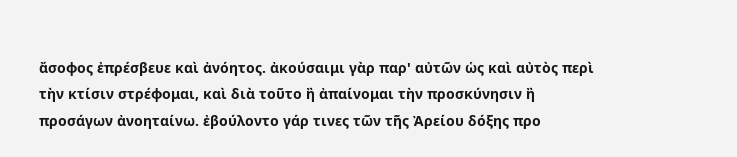ἄσοφος ἐπρέσβευε καὶ ἀνόητος. ἀκούσαιμι γὰρ παρ' αὐτῶν ὡς καὶ αὐτὸς περὶ τὴν κτίσιν στρέφομαι, καὶ διὰ τοῦτο ἢ ἀπαίνομαι τὴν προσκύνησιν ἢ προσάγων ἀνοηταίνω. ἐβούλοντο γάρ τινες τῶν τῆς Ἀρείου δόξης προ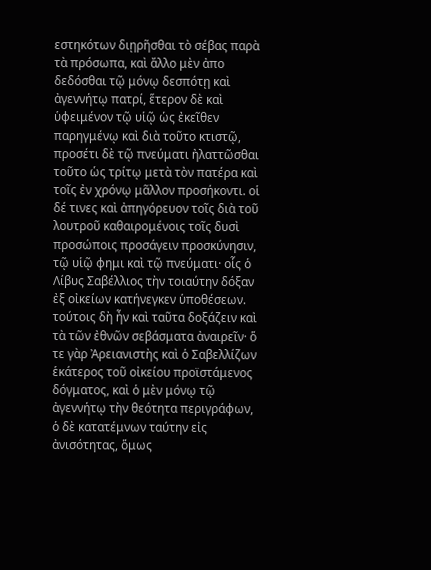εστηκότων διῃρῆσθαι τὸ σέβας παρὰ τὰ πρόσωπα, καὶ ἄλλο μὲν ἀπο δεδόσθαι τῷ μόνῳ δεσπότῃ καὶ ἀγεννήτῳ πατρί, ἕτερον δὲ καὶ ὑφειμένον τῷ υἱῷ ὡς ἐκεῖθεν παρηγμένῳ καὶ διὰ τοῦτο κτιστῷ, προσέτι δὲ τῷ πνεύματι ἠλαττῶσθαι τοῦτο ὡς τρίτῳ μετὰ τὸν πατέρα καὶ τοῖς ἐν χρόνῳ μᾶλλον προσήκοντι. οἱ δέ τινες καὶ ἀπηγόρευον τοῖς διὰ τοῦ λουτροῦ καθαιρομένοις τοῖς δυσὶ προσώποις προσάγειν προσκύνησιν, τῷ υἱῷ φημι καὶ τῷ πνεύματι· οἷς ὁ Λίβυς Σαβέλλιος τὴν τοιαύτην δόξαν ἐξ οἰκείων κατήνεγκεν ὑποθέσεων. τούτοις δὴ ἦν καὶ ταῦτα δοξάζειν καὶ τὰ τῶν ἐθνῶν σεβάσματα ἀναιρεῖν· ὅ τε γὰρ Ἀρειανιστὴς καὶ ὁ Σαβελλίζων ἑκάτερος τοῦ οἰκείου προϊστάμενος δόγματος, καὶ ὁ μὲν μόνῳ τῷ ἀγεννήτῳ τὴν θεότητα περιγράφων, ὁ δὲ κατατέμνων ταύτην εἰς ἀνισότητας, ὅμως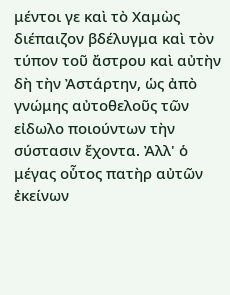μέντοι γε καὶ τὸ Χαμὼς διέπαιζον βδέλυγμα καὶ τὸν τύπον τοῦ ἄστρου καὶ αὐτὴν δὴ τὴν Ἀστάρτην, ὡς ἀπὸ γνώμης αὐτοθελοῦς τῶν εἰδωλο ποιούντων τὴν σύστασιν ἔχοντα. Ἀλλ' ὁ μέγας οὗτος πατὴρ αὐτῶν ἐκείνων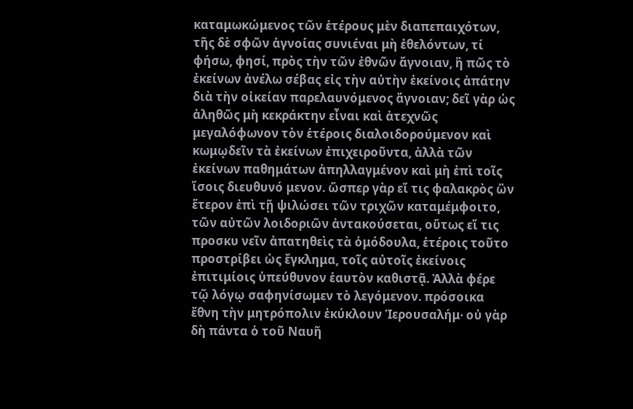καταμωκώμενος τῶν ἑτέρους μὲν διαπεπαιχότων, τῆς δὲ σφῶν ἀγνοίας συνιέναι μὴ ἐθελόντων, τί φήσω, φησί, πρὸς τὴν τῶν ἐθνῶν ἄγνοιαν, ἢ πῶς τὸ ἐκείνων ἀνέλω σέβας εἰς τὴν αὐτὴν ἐκείνοις ἀπάτην διὰ τὴν οἰκείαν παρελαυνόμενος ἄγνοιαν; δεῖ γὰρ ὡς ἀληθῶς μὴ κεκράκτην εἶναι καὶ ἀτεχνῶς μεγαλόφωνον τὸν ἑτέροις διαλοιδορούμενον καὶ κωμῳδεῖν τὰ ἐκείνων ἐπιχειροῦντα, ἀλλὰ τῶν ἐκείνων παθημάτων ἀπηλλαγμένον καὶ μὴ ἐπὶ τοῖς ἴσοις διευθυνό μενον. ὥσπερ γὰρ εἴ τις φαλακρὸς ὢν ἕτερον ἐπὶ τῇ ψιλώσει τῶν τριχῶν καταμέμφοιτο, τῶν αὐτῶν λοιδοριῶν ἀντακούσεται, οὕτως εἴ τις προσκυ νεῖν ἀπατηθεὶς τὰ ὁμόδουλα, ἑτέροις τοῦτο προστρίβει ὡς ἔγκλημα, τοῖς αὐτοῖς ἐκείνοις ἐπιτιμίοις ὑπεύθυνον ἑαυτὸν καθιστᾷ. Ἀλλὰ φέρε τῷ λόγῳ σαφηνίσωμεν τὸ λεγόμενον. πρόσοικα ἔθνη τὴν μητρόπολιν ἐκύκλουν Ἱερουσαλήμ· οὐ γὰρ δὴ πάντα ὁ τοῦ Ναυῆ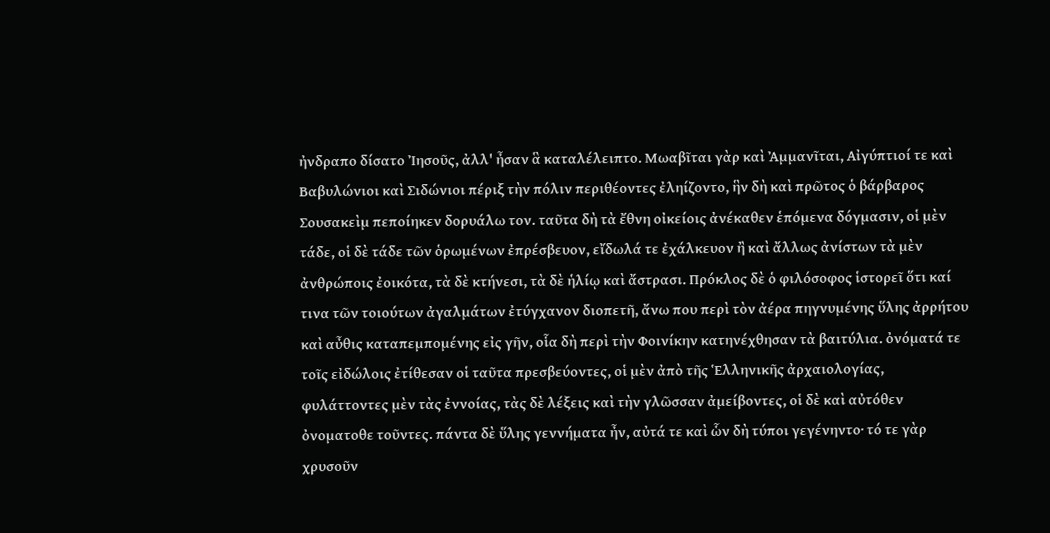ἠνδραπο δίσατο Ἰησοῦς, ἀλλ' ἦσαν ἃ καταλέλειπτο. Μωαβῖται γὰρ καὶ Ἀμμανῖται, Αἰγύπτιοί τε καὶ Βαβυλώνιοι καὶ Σιδώνιοι πέριξ τὴν πόλιν περιθέοντες ἐληίζοντο, ἣν δὴ καὶ πρῶτος ὁ βάρβαρος Σουσακεὶμ πεποίηκεν δορυάλω τον. ταῦτα δὴ τὰ ἔθνη οἰκείοις ἀνέκαθεν ἑπόμενα δόγμασιν, οἱ μὲν τάδε, οἱ δὲ τάδε τῶν ὁρωμένων ἐπρέσβευον, εἴδωλά τε ἐχάλκευον ἢ καὶ ἄλλως ἀνίστων τὰ μὲν ἀνθρώποις ἐοικότα, τὰ δὲ κτήνεσι, τὰ δὲ ἡλίῳ καὶ ἄστρασι. Πρόκλος δὲ ὁ φιλόσοφος ἱστορεῖ ὅτι καί τινα τῶν τοιούτων ἀγαλμάτων ἐτύγχανον διοπετῆ, ἄνω που περὶ τὸν ἀέρα πηγνυμένης ὕλης ἀρρήτου καὶ αὖθις καταπεμπομένης εἰς γῆν, οἷα δὴ περὶ τὴν Φοινίκην κατηνέχθησαν τὰ βαιτύλια. ὀνόματά τε τοῖς εἰδώλοις ἐτίθεσαν οἱ ταῦτα πρεσβεύοντες, οἱ μὲν ἀπὸ τῆς Ἑλληνικῆς ἀρχαιολογίας, φυλάττοντες μὲν τὰς ἐννοίας, τὰς δὲ λέξεις καὶ τὴν γλῶσσαν ἀμείβοντες, οἱ δὲ καὶ αὐτόθεν ὀνοματοθε τοῦντες. πάντα δὲ ὕλης γεννήματα ἦν, αὐτά τε καὶ ὧν δὴ τύποι γεγένηντο· τό τε γὰρ χρυσοῦν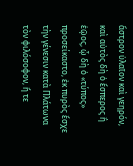ἄστρον ὑλαῖον καὶ γεηρόν, καὶ αὐτὸς δὴ ὁ ἕσπερος ἢ ἑῷος, ᾧ δὴ ὁ «τύπος» προσείκαστο, ἐκ πυρὸς ἔσχε τὴν γένεσιν κατὰ Πλάτωνα τὸν φιλόσοφον, ἥ τε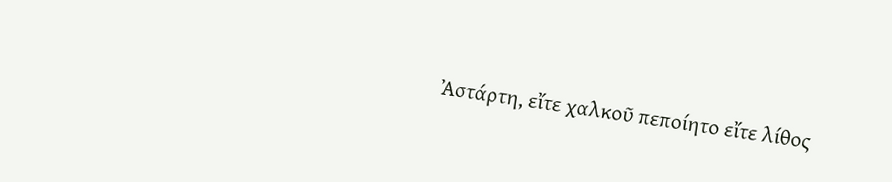Ἀστάρτη, εἴτε χαλκοῦ πεποίητο εἴτε λίθος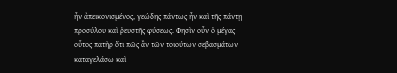ἦν ἀπεικονισμένος, γεώδης πάντως ἦν καὶ τῆς πάντῃ προσύλου καὶ ῥευστῆς φύσεως. Φησὶν οὖν ὁ μέγας οὗτος πατὴρ ὅτι πῶς ἂν τῶν τοιούτων σεβασμάτων καταγελάσω καὶ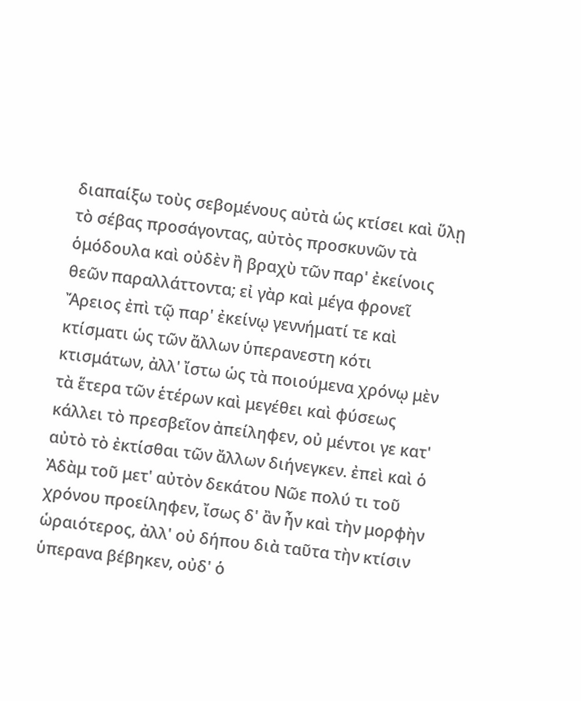διαπαίξω τοὺς σεβομένους αὐτὰ ὡς κτίσει καὶ ὕλῃ τὸ σέβας προσάγοντας, αὐτὸς προσκυνῶν τὰ ὁμόδουλα καὶ οὐδὲν ἢ βραχὺ τῶν παρ' ἐκείνοις θεῶν παραλλάττοντα; εἰ γὰρ καὶ μέγα φρονεῖ Ἄρειος ἐπὶ τῷ παρ' ἐκείνῳ γεννήματί τε καὶ κτίσματι ὡς τῶν ἄλλων ὑπερανεστη κότι κτισμάτων, ἀλλ' ἴστω ὡς τὰ ποιούμενα χρόνῳ μὲν τὰ ἕτερα τῶν ἑτέρων καὶ μεγέθει καὶ φύσεως κάλλει τὸ πρεσβεῖον ἀπείληφεν, οὐ μέντοι γε κατ' αὐτὸ τὸ ἐκτίσθαι τῶν ἄλλων διήνεγκεν. ἐπεὶ καὶ ὁ Ἀδὰμ τοῦ μετ' αὐτὸν δεκάτου Νῶε πολύ τι τοῦ χρόνου προείληφεν, ἴσως δ' ἂν ἦν καὶ τὴν μορφὴν ὡραιότερος, ἀλλ' οὐ δήπου διὰ ταῦτα τὴν κτίσιν ὑπερανα βέβηκεν, οὐδ' ὁ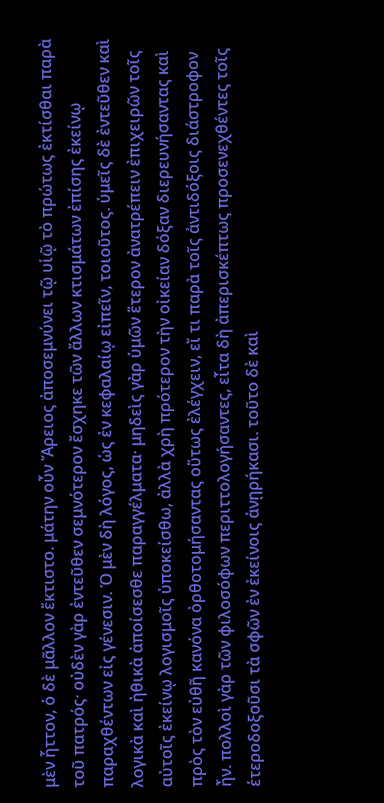μὲν ἧττον, ὁ δὲ μᾶλλον ἔκτιστο. μάτην οὖν Ἄρειος ἀποσεμνύνει τῷ υἱῷ τὸ πρώτως ἐκτίσθαι παρὰ τοῦ πατρός· οὐδὲν γὰρ ἐντεῦθεν σεμνότερον ἔσχηκε τῶν ἄλλων κτισμάτων ἐπίσης ἐκείνῳ παραχθέντων εἰς γένεσιν. Ὁ μὲν δὴ λόγος, ὡς ἐν κεφαλαίῳ εἰπεῖν, τοιοῦτος. ὑμεῖς δὲ ἐντεῦθεν καὶ λογικὰ καὶ ἠθικὰ ἀποίσεσθε παραγγέλματα· μηδεὶς γὰρ ὑμῶν ἕτερον ἀνατρέπειν ἐπιχειρῶν τοῖς αὐτοῖς ἐκείνῳ λογισμοῖς ὑποκείσθω, ἀλλὰ χρὴ πρότερον τὴν οἰκείαν δόξαν διερευνήσαντας καὶ πρὸς τὸν εὐθῆ κανόνα ὀρθοτομήσαντας οὕτως ἐλέγχειν, εἴ τι παρὰ τοῖς ἀντιδόξοις διάστροφον ἦν. πολλοὶ γὰρ τῶν φιλοσόφων περιττολογήσαντες, εἶτα δὴ ἀπερισκέπτως προσενεχθέντες τοῖς ἑτεροδοξοῦσι τὰ σφῶν ἐν ἐκείνοις ἀνῃρήκασι. τοῦτο δὲ καὶ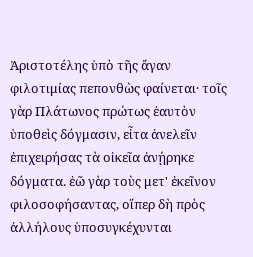Ἀριστοτέλης ὑπὸ τῆς ἄγαν φιλοτιμίας πεπονθὼς φαίνεται· τοῖς γὰρ Πλάτωνος πρώτως ἑαυτὸν ὑποθεὶς δόγμασιν, εἶτα ἀνελεῖν ἐπιχειρήσας τὰ οἰκεῖα ἀνῄρηκε δόγματα. ἐῶ γὰρ τοὺς μετ' ἐκεῖνον φιλοσοφήσαντας, οἵπερ δὴ πρὸς ἀλλήλους ὑποσυγκέχυνται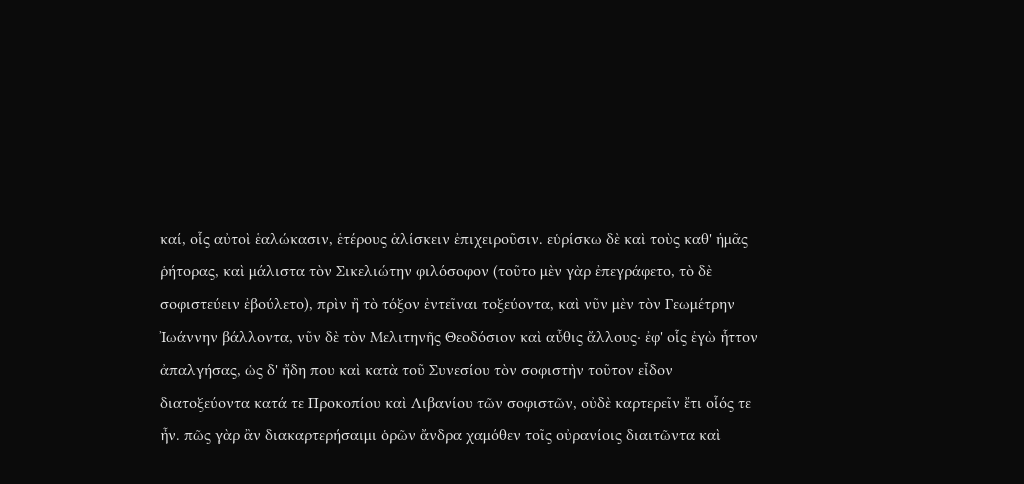καί, οἷς αὐτοὶ ἑαλώκασιν, ἑτέρους ἁλίσκειν ἐπιχειροῦσιν. εὑρίσκω δὲ καὶ τοὺς καθ' ἡμᾶς ῥήτορας, καὶ μάλιστα τὸν Σικελιώτην φιλόσοφον (τοῦτο μὲν γὰρ ἐπεγράφετο, τὸ δὲ σοφιστεύειν ἐβούλετο), πρὶν ἢ τὸ τόξον ἐντεῖναι τοξεύοντα, καὶ νῦν μὲν τὸν Γεωμέτρην Ἰωάννην βάλλοντα, νῦν δὲ τὸν Μελιτηνῆς Θεοδόσιον καὶ αὖθις ἄλλους· ἐφ' οἷς ἐγὼ ἧττον ἀπαλγήσας, ὡς δ' ἤδη που καὶ κατὰ τοῦ Συνεσίου τὸν σοφιστὴν τοῦτον εἶδον διατοξεύοντα κατά τε Προκοπίου καὶ Λιβανίου τῶν σοφιστῶν, οὐδὲ καρτερεῖν ἔτι οἷός τε ἦν. πῶς γὰρ ἂν διακαρτερήσαιμι ὁρῶν ἄνδρα χαμόθεν τοῖς οὐρανίοις διαιτῶντα καὶ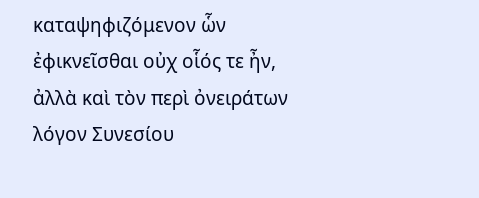καταψηφιζόμενον ὧν ἐφικνεῖσθαι οὐχ οἷός τε ἦν, ἀλλὰ καὶ τὸν περὶ ὀνειράτων λόγον Συνεσίου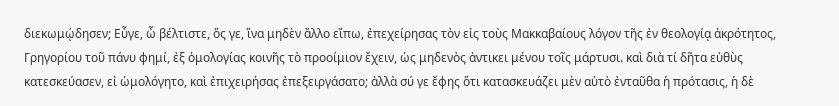διεκωμῴδησεν; Εὖγε, ὦ βέλτιστε, ὅς γε, ἵνα μηδὲν ἄλλο εἴπω, ἐπεχείρησας τὸν εἰς τοὺς Μακκαβαίους λόγον τῆς ἐν θεολογίᾳ ἀκρότητος, Γρηγορίου τοῦ πάνυ φημί, ἐξ ὁμολογίας κοινῆς τὸ προοίμιον ἔχειν, ὡς μηδενὸς ἀντικει μένου τοῖς μάρτυσι. καὶ διὰ τί δῆτα εὐθὺς κατεσκεύασεν, εἰ ὡμολόγητο, καὶ ἐπιχειρήσας ἐπεξειργάσατο; ἀλλὰ σύ γε ἔφης ὅτι κατασκευάζει μὲν αὐτὸ ἐνταῦθα ἡ πρότασις, ἡ δὲ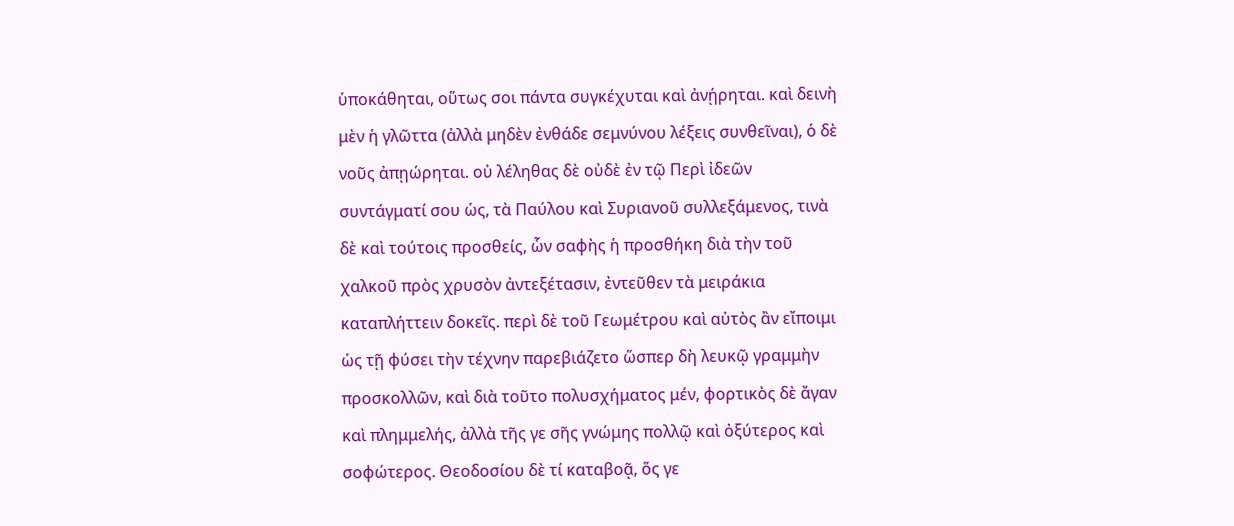ὑποκάθηται, οὕτως σοι πάντα συγκέχυται καὶ ἀνῄρηται. καὶ δεινὴ μὲν ἡ γλῶττα (ἀλλὰ μηδὲν ἐνθάδε σεμνύνου λέξεις συνθεῖναι), ὁ δὲ νοῦς ἀπῃώρηται. οὐ λέληθας δὲ οὐδὲ ἐν τῷ Περὶ ἰδεῶν συντάγματί σου ὡς, τὰ Παύλου καὶ Συριανοῦ συλλεξάμενος, τινὰ δὲ καὶ τούτοις προσθείς, ὧν σαφὴς ἡ προσθήκη διὰ τὴν τοῦ χαλκοῦ πρὸς χρυσὸν ἀντεξέτασιν, ἐντεῦθεν τὰ μειράκια καταπλήττειν δοκεῖς. περὶ δὲ τοῦ Γεωμέτρου καὶ αὐτὸς ἂν εἴποιμι ὡς τῇ φύσει τὴν τέχνην παρεβιάζετο ὥσπερ δὴ λευκῷ γραμμὴν προσκολλῶν, καὶ διὰ τοῦτο πολυσχήματος μέν, φορτικὸς δὲ ἄγαν καὶ πλημμελής, ἀλλὰ τῆς γε σῆς γνώμης πολλῷ καὶ ὀξύτερος καὶ σοφώτερος. Θεοδοσίου δὲ τί καταβοᾷ, ὅς γε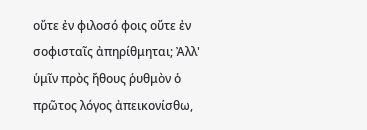οὔτε ἐν φιλοσό φοις οὔτε ἐν σοφισταῖς ἀπηρίθμηται; Ἀλλ' ὑμῖν πρὸς ἤθους ῥυθμὸν ὁ πρῶτος λόγος ἀπεικονίσθω,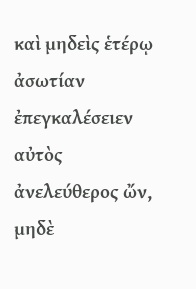καὶ μηδεὶς ἑτέρῳ ἀσωτίαν ἐπεγκαλέσειεν αὐτὸς ἀνελεύθερος ὤν, μηδὲ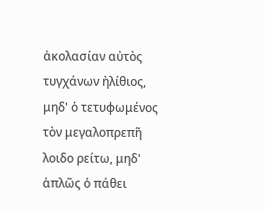ἀκολασίαν αὐτὸς τυγχάνων ἠλίθιος, μηδ' ὁ τετυφωμένος τὸν μεγαλοπρεπῆ λοιδο ρείτω, μηδ' ἁπλῶς ὁ πάθει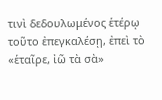τινὶ δεδουλωμένος ἑτέρῳ τοῦτο ἐπεγκαλέσῃ, ἐπεὶ τὸ «ἑταῖρε, ἰῶ τὰ σὰ»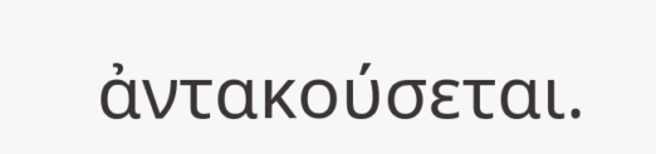ἀντακούσεται.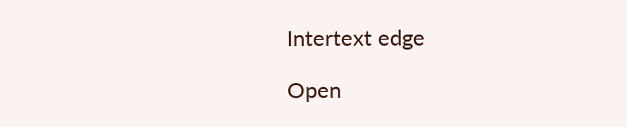Intertext edge

Open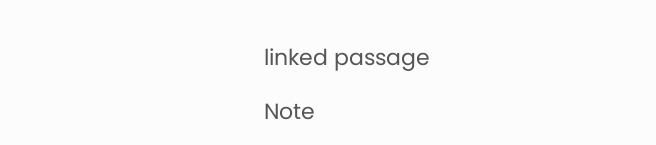linked passage

Note